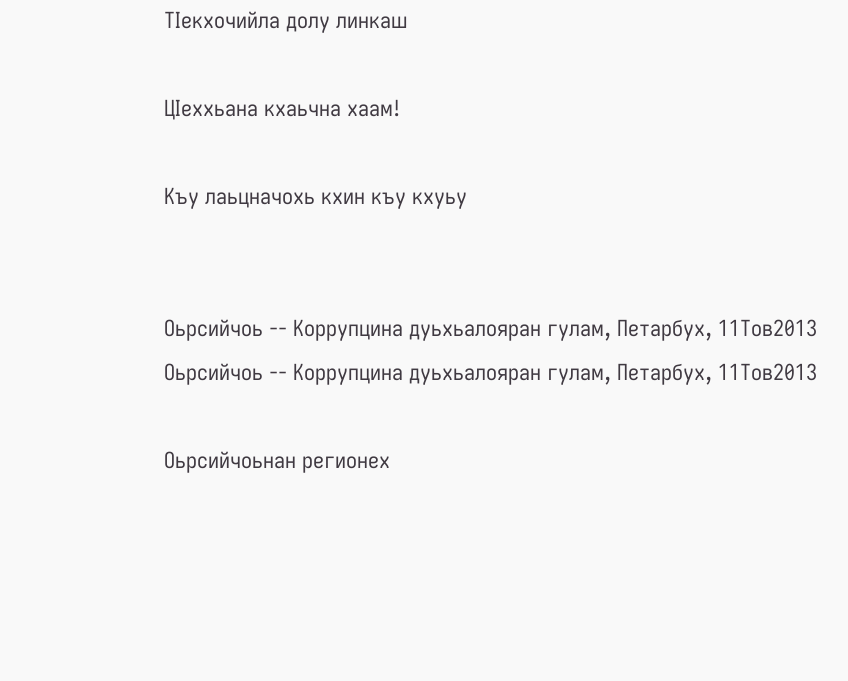ТIекхочийла долу линкаш

ЦIеххьана кхаьчна хаам!

Къу лаьцначохь кхин къу кхуьу


Оьрсийчоь -- Коррупцина дуьхьалояран гулам, Петарбух, 11Тов2013
Оьрсийчоь -- Коррупцина дуьхьалояран гулам, Петарбух, 11Тов2013

Оьрсийчоьнан регионех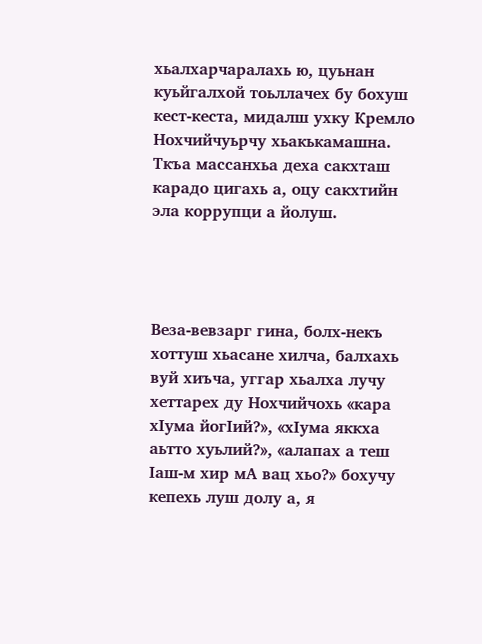хьалхарчаралахь ю, цуьнан куьйгалхой тоьллачех бу бохуш кест-кеста, мидалш ухку Кремло Нохчийчуьрчу хьакькамашна. Ткъа массанхьа деха сакхташ карадо цигахь а, оцу сакхтийн эла коррупци а йолуш.




Веза-вевзарг гина, болх-некъ хоттуш хьасане хилча, балхахь вуй хиъча, уггар хьалха лучу хеттарех ду Нохчийчохь «кара хIума йогIий?», «хIума яккха аьтто хуьлий?», «алапах а теш Iаш-м хир мА вац хьо?» бохучу кепехь луш долу а, я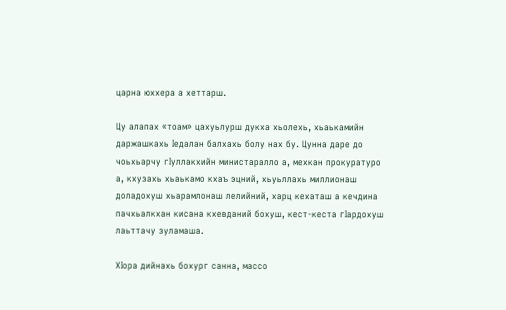царна юххера а хеттарш.

Цу алапах «тоам» цахуьлурш дукха хьолехь, хьаькамийн даржашкахь Iедалан балхахь болу нах бу. Цунна даре до чоьхьарчу гIуллакхийн министаралло а, мехкан прокуратуро а, кхузахь хьаькамо кхаъ эцний, хьуьллахь миллионаш доладохуш хьарамлонаш лелийний, харц кехаташ а кечдина пачхьалкхан кисана кхевданий бохуш, кест-кеста гIардохуш лаьттачу зуламаша.

ХIора дийнахь бохург санна, массо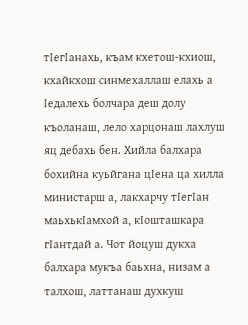тIегIанахь, къам кхетош-кхиош, кхайкхош синмехаллаш елахь а Iедалехь болчара деш долу къоланаш, лело харцонаш лахлуш яц дебахь бен. Хийла балхара бохийна куьйгана цIена ца хилла министарш а, лакхарчу тIегIан маьхькIамхой а, кIошташкара гIантдай а. Чот йоцуш дукха балхара мукъа баьхна, низам а талхош, латтанаш духкуш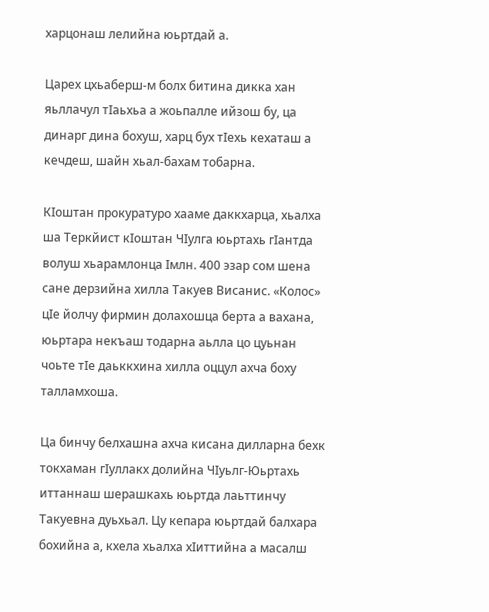харцонаш лелийна юьртдай а.

Царех цхьаберш-м болх битина дикка хан яьллачул тIаьхьа а жоьпалле ийзош бу, ца динарг дина бохуш, харц бух тIехь кехаташ а кечдеш, шайн хьал-бахам тобарна.

КIоштан прокуратуро хааме даккхарца, хьалха ша Теркйист кIоштан ЧIулга юьртахь гIантда волуш хьарамлонца Iмлн. 400 эзар сом шена сане дерзийна хилла Такуев Висанис. «Колос» цIе йолчу фирмин долахошца берта а вахана, юьртара некъаш тодарна аьлла цо цуьнан чоьте тIе даьккхина хилла оццул ахча боху талламхоша.

Ца бинчу белхашна ахча кисана дилларна бехк токхаман гIуллакх долийна ЧIуьлг-Юьртахь иттаннаш шерашкахь юьртда лаьттинчу Такуевна дуьхьал. Цу кепара юьртдай балхара бохийна а, кхела хьалха хIиттийна а масалш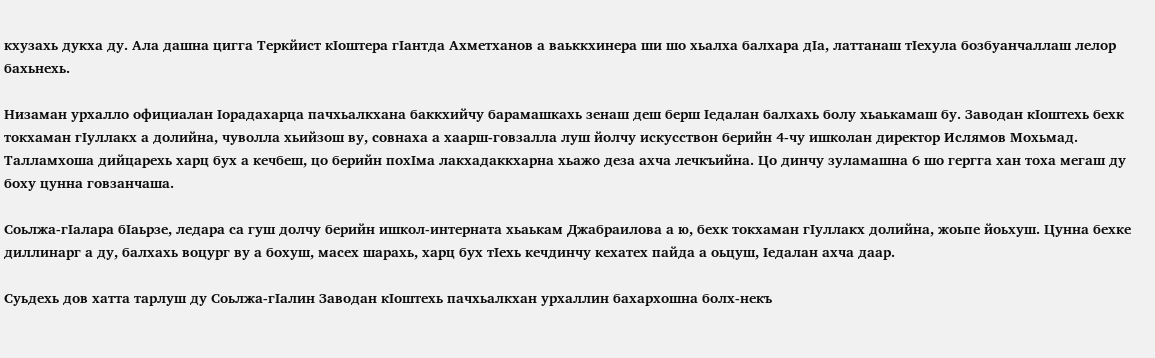кхузахь дукха ду. Ала дашна цигга Теркйист кIоштера гIантда Ахметханов а ваьккхинера ши шо хьалха балхара дIа, латтанаш тIехула бозбуанчаллаш лелор бахьнехь.

Низаман урхалло официалан Iорадахарца пачхьалкхана баккхийчу барамашкахь зенаш деш берш Iедалан балхахь болу хьаькамаш бу. Заводан кIоштехь бехк токхаман гIуллакх а долийна, чуволла хьийзош ву, совнаха а хаарш-говзалла луш йолчу искусствон берийн 4-чу ишколан директор Ислямов Мохьмад. Талламхоша дийцарехь харц бух а кечбеш, цо берийн похIма лакхадаккхарна хьажо деза ахча лечкъийна. Цо динчу зуламашна 6 шо гергга хан тоха мегаш ду боху цунна говзанчаша.

Соьлжа-гIалара бIаьрзе, ледара са гуш долчу берийн ишкол-интерната хьаькам Джабраилова а ю, бехк токхаман гIуллакх долийна, жоьпе йоьхуш. Цунна бехке диллинарг а ду, балхахь воцург ву а бохуш, масех шарахь, харц бух тIехь кечдинчу кехатех пайда а оьцуш, Iедалан ахча даар.

Суьдехь дов хатта тарлуш ду Соьлжа-гIалин Заводан кIоштехь пачхьалкхан урхаллин бахархошна болх-некъ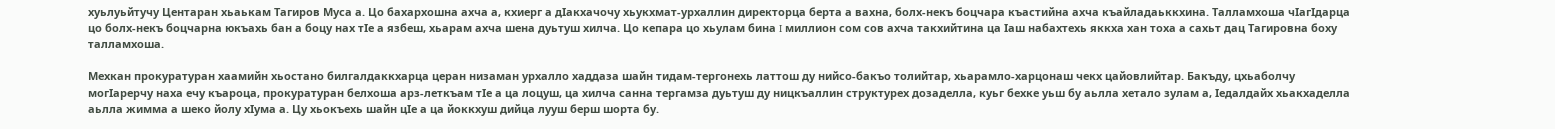хуьлуьйтучу Центаран хьаькам Тагиров Муса а. Цо бахархошна ахча а, кхиерг а дIакхачочу хьукхмат-урхаллин директорца берта а вахна, болх-некъ боцчара къастийна ахча къайладаьккхина. Талламхоша чIагIдарца цо болх-некъ боцчарна юкъахь бан а боцу нах тIе а язбеш, хьарам ахча шена дуьтуш хилча. Цо кепара цо хьулам бина I миллион сом сов ахча такхийтина ца Iаш набахтехь яккха хан тоха а сахьт дац Тагировна боху талламхоша.

Мехкан прокуратуран хаамийн хьостано билгалдаккхарца церан низаман урхалло хаддаза шайн тидам-тергонехь латтош ду нийсо-бакъо толийтар, хьарамло-харцонаш чекх цайовлийтар. Бакъду, цхьаболчу могIарерчу наха ечу къароца, прокуратуран белхоша арз-леткъам тIе а ца лоцуш, ца хилча санна тергамза дуьтуш ду ницкъаллин структурех дозаделла, куьг бехке уьш бу аьлла хетало зулам а, Iедалдайх хьакхаделла аьлла жимма а шеко йолу хIума а. Цу хьокъехь шайн цIе а ца йоккхуш дийца лууш берш шорта бу.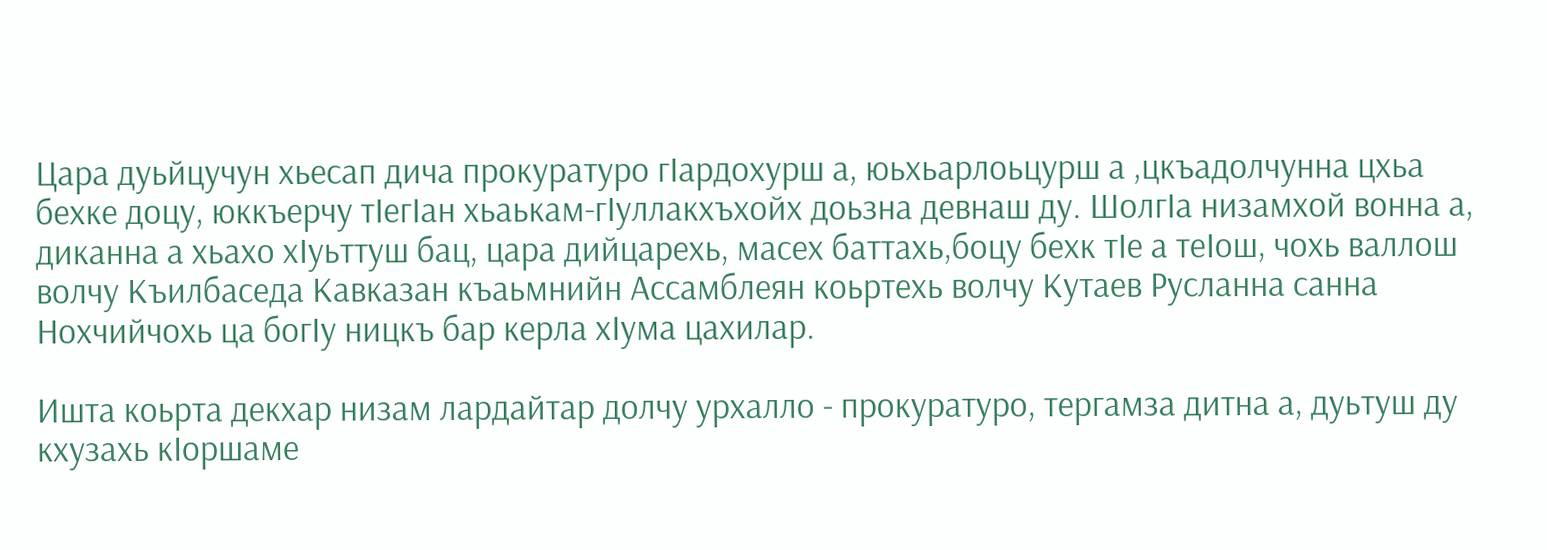Цара дуьйцучун хьесап дича прокуратуро гIардохурш а, юьхьарлоьцурш а ,цкъадолчунна цхьа бехке доцу, юккъерчу тIегIан хьаькам-гIуллакхъхойх доьзна девнаш ду. ШолгIа низамхой вонна а, диканна а хьахо хIуьттуш бац, цара дийцарехь, масех баттахь,боцу бехк тIе а теIош, чохь валлош волчу Къилбаседа Кавказан къаьмнийн Ассамблеян коьртехь волчу Кутаев Русланна санна Нохчийчохь ца богIу ницкъ бар керла хIума цахилар.

Ишта коьрта декхар низам лардайтар долчу урхалло - прокуратуро, тергамза дитна а, дуьтуш ду кхузахь кIоршаме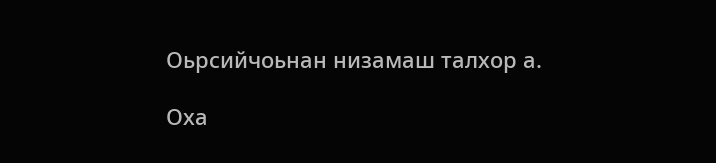Оьрсийчоьнан низамаш талхор а.

Оха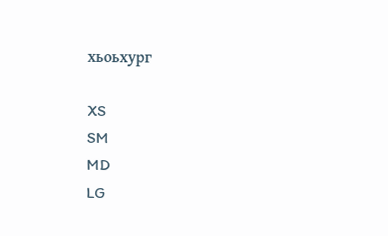хьоьхург

XS
SM
MD
LG